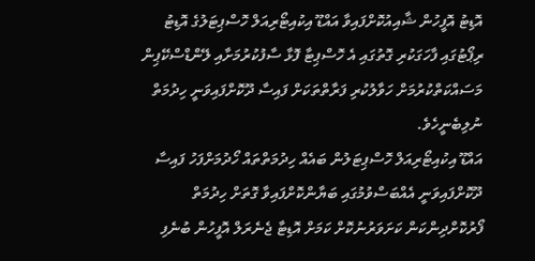އޮޑިޓު އޮފީހުން ޝާއިއުކޮށްފައިވާ އައްޑޫ އިކުއިޓޯރިއަލް ހޮސްޕިޓަލުގެ އޮޑިޓު ރިޕޯޓުގައި ފާހަގަކުރި ގޮތުގައި އެ ހޮސްޕިޓާ ފޮޅާ ސާފުކުރުމަށާއި ލޭންޑްސްކޭޕިން މަސައްކަތްކުރުމަށް ހަވާލުކުރި ފަރާތްތަކަށް ފައިސާ ދޫކޮށްފައިވަނީ ހިދުމަތް ނުލިބެނީހެވެ.
އައްޑޫ އިކުއިޓޯރިއަލް ހޮސްޕިޓަލުން ބައެއް ހިދުމަތްތައް ހޯދުމަށްފަހު ފައިސާ ދޫކޮށްފައިވަނީ އެއްބަސްވުމުގައި ބަޔާންކޮށްފައިވާ ގޮތަށް ހިދުމަތް ފޯރުކޮށްދިންކަން ކަށަވަރުނުކޮށް ކަމަށް އޮޑިޓާ ޖެނެރަލް އޮފީހުން ބުނެފި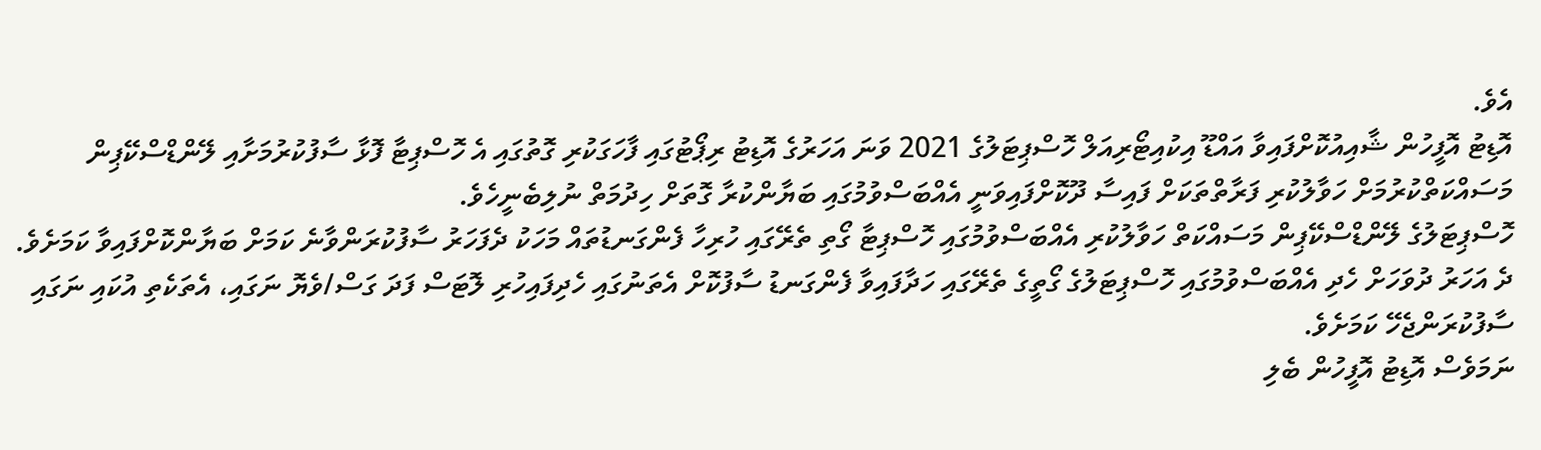އެވެ.
އޮޑިޓު އޮފީހުން ޝާއިއުކޮށްފައިވާ އައްޑޫ އިކުއިޓޯރިއަލް ހޮސްޕިޓަލުގެ 2021 ވަނަ އަހަރުގެ އޮޑިޓު ރިޕޯޓުގައި ފާހަގަކުރި ގޮތުގައި އެ ހޮސްޕިޓާ ފޮޅާ ސާފުކުރުމަށާއި ލޭންޑްސްކޭޕިން މަސައްކަތްކުރުމަށް ހަވާލުކުރި ފަރާތްތަކަށް ފައިސާ ދޫކޮށްފައިވަނީ އެއްބަސްވުމުގައި ބަޔާންކުރާ ގޮތަށް ހިދުމަތް ނުލިބެނީހެވެ.
ހޮސްޕިޓަލުގެ ލޭންޑްސްކޭޕިން މަސައްކަތް ހަވާލުކުރި އެއްބަސްވުމުގައި ހޮސްޕިޓާ ގޯތި ތެރޭގައި ހުރިހާ ފެންގަނޑުތައް މަހަކު ދެފަހަރު ސާފުކުރަންވާނެ ކަމަށް ބަޔާންކޮށްފައިވާ ކަމަށެވެ.
ދެ އަހަރު ދުވަހަށް ހެދި އެއްބަސްވުމުގައި ހޮސްޕިޓަލުގެ ގޯތީގެ ތެރޭގައި ހަދާފައިވާ ފެންގަނޑު ސާފުކޮށް އެތަނުގައި ހެދިފައިހުރި ލޮޓަސް ފަދަ ގަސް/ވެޔޮ ނަގައި، އެތަކެތި އުކައި ނަގައި ސާފުކުރަންޖެހޭ ކަމަށެވެ.
ނަމަވެސް އޮޑިޓު އޮފީހުން ބެލި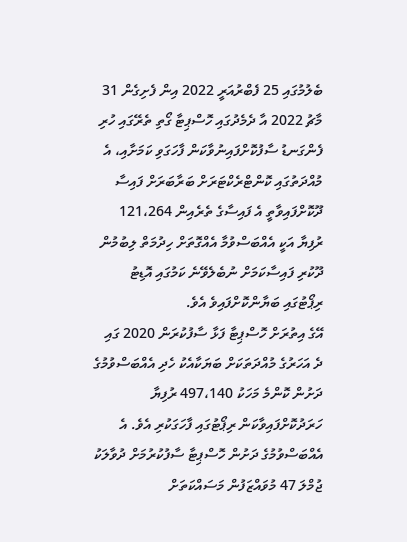ބެލުމުގައި 25 ފެބްރުއަރީ 2022 އިން ފެށިގެން 31 މާޗު 2022 އާ ދެމެދުގައި ހޮސްޕިޓާ ގޯތި ތެރޭގައި ހުރި ފެންގަނޑު ސާފުކޮށްފައިނުވާކަން ފާހަގަވި ކަމަށާއި، އެ މުއްދަތުގައި ކޮންޓްރެކްޓަރަށް ބަރާބަރަށް ފައިސާ ދޫކޮށްފައިވާތީ އެ ފައިސާގެ ތެރެއިން 121،264 ރުފިޔާ އަކީ އެއްބަސްވުމާ އެއްގޮތަށް ހިދުމަތް ލިބުމުން ދޫކުރި ފައިސާކަމަށް ނުބެލެވޭނެ ކަމުގައި އޮޑިޓު ރިޕޯޓުގައި ބަޔާންކޮށްފައިވެ އެވެ.
އޭގެ އިތުރަށް ހޮސްޕިޓާ ފަޅާ ސާފުކުރަން 2020 ގައި ދެ އަހަރުގެ މުއްދަތަކަށް ބަޔަކާއެކު ހެދި އެއްބަސްވުމުގެ ދަށުން ކޮންމެ މަހަކު 497،140 ރުފިޔާ ހަރަދުކޮށްފައިވާކަން ރިޕޯޓުގައި ފާހަގަކުރި އެވެ. އެ އެއްބަސްވުމުގެ ދަށުން ހޮސްޕިޓާ ސާފުކުރުމަށް ދުވާލަކު ޖުމްލަ 47 މުވައްޒަފުން މަސައްކަތަށް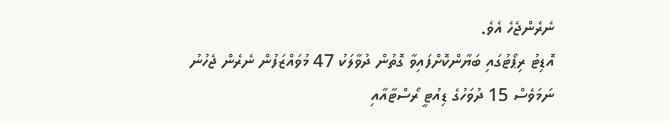ނެރެންޖެހެ އެވެ.
އޮޑިޓު ރިޕޯޓުގައި ބަޔާންކޮށްފައިވާ ގޮތުން ދުވާލަކު 47 މުވައްޒަފުން ނެރެން ޖެހުނު ނަމަވެސް 15 ދުވަހުގެ ޑިއުޓީ ރޯސްޓާއާއި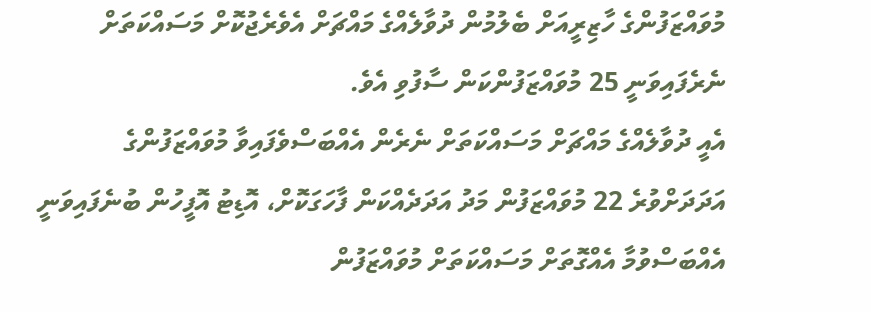މުވައްޒަފުންގެ ހާޒިރީއަށް ބެލުމުން ދުވާލެއްގެ މައްޗަށް އެވެރެޖުކޮށް މަސައްކަތަށް ނެރެފައިވަނީ 25 މުވައްޒަފުންކަން ސާފުވި އެވެ.
އެއީ ދުވާލެއްގެ މައްޗަށް މަސައްކަތަށް ނެރެން އެއްބަސްވެފައިވާ މުވައްޒަފުންގެ އަދަދަށްވުރެ 22 މުވައްޒަފުން މަދު އަދަދެއްކަން ފާހަގަކޮށް، އޮޑިޓު އޮފީހުން ބުނެފައިވަނީ އެއްބަސްވުމާ އެއްގޮތަށް މަސައްކަތަށް މުވައްޒަފުން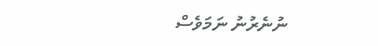ނުނެރުނު ނަމަވެސް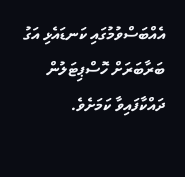އެއްބަސްވުމުގައި ކަނޑައެޅި އަގު ބަރާބަރަށް ހޮސްޕިޓަލުން ދައްކާފައިވާ ކަމަށެވެ.